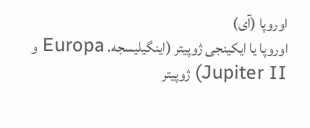اوروپا (آی)
اوروپا یا ایکینجی ژوپیتر (اینگیلیسجه. Europa و Jupiter II) ژوپیتر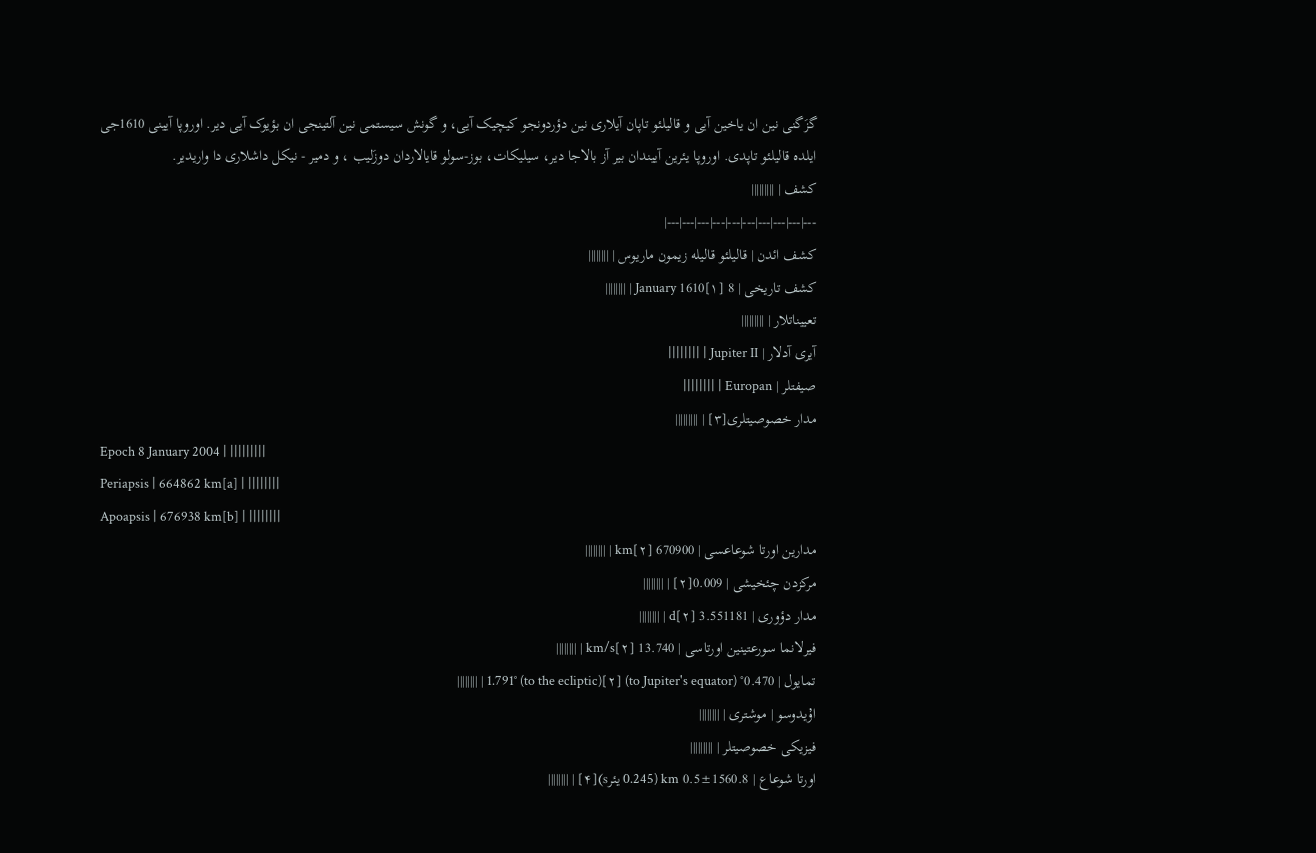گزَگنی نین ان یاخین آیی و قالیلئو تاپان آیلاری نین دؤردونجو کیچیک آیی، و گونش سیستمی نین آلتینجی ان بؤیوک آیی دیر. اوروپا آیینی 1610جی ایلده قالیلئو تاپدی. اوروپا یئرین آییندان بیر آز بالاجا دیر، سیلیکات، بوز-سولو قایالاردان دوزَلیب ، و دمیر - نیکل داشلاری دا واریدیر.
کشف | |||||||||
---|---|---|---|---|---|---|---|---|---|
کشف ائدن | قالیلئو قالیله زیمون ماریوس | ||||||||
کشف تاریخی | 8 January 1610[۱] | ||||||||
تعییناتلار | |||||||||
آیری آدلار | Jupiter II | ||||||||
صیفتلر | Europan | ||||||||
مدار خصوصیتلری[۳] | |||||||||
Epoch 8 January 2004 | |||||||||
Periapsis | 664862 km[a] | ||||||||
Apoapsis | 676938 km[b] | ||||||||
مدارین اورتا شوعاعسی | 670900 km[۲] | ||||||||
مرکزدن چئخیشی | 0.009[۲] | ||||||||
مدار دؤوری | 3.551181 d[۲] | ||||||||
فیرلانما سورعتینین اورتاسی | 13.740 km/s[۲] | ||||||||
تمایول | 0.470° (to Jupiter's equator) 1.791° (to the ecliptic)[۲] | ||||||||
اۇیدوسو | موشتری | ||||||||
فیزیکی خصوصیتلر | |||||||||
اورتا شوعاع | 1560.8±0.5 km (0.245 یئرs)[۴] | ||||||||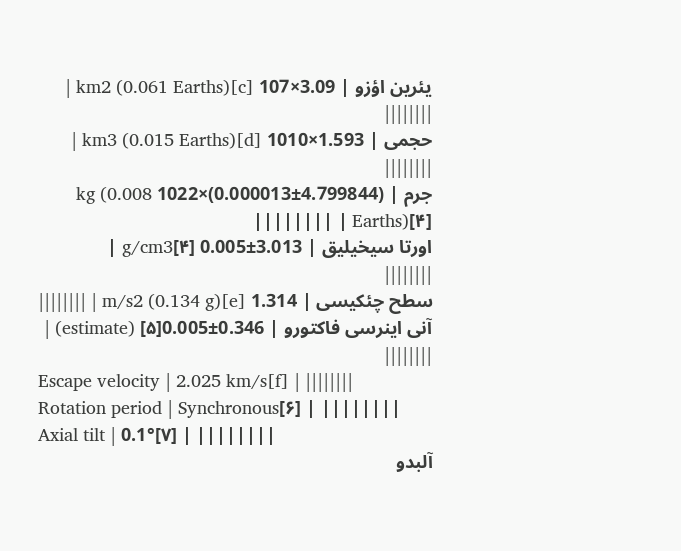یئرین اؤزو | 3.09×107 km2 (0.061 Earths)[c] | ||||||||
حجمی | 1.593×1010 km3 (0.015 Earths)[d] | ||||||||
جرم | (4.799844±0.000013)×1022 kg (0.008 Earths)[۴] | ||||||||
اورتا سیخیلیق | 3.013±0.005 g/cm3[۴] | ||||||||
سطح چئکیسی | 1.314 m/s2 (0.134 g)[e] | ||||||||
آنی اینرسی فاکتورو | 0.346±0.005[۵] (estimate) | ||||||||
Escape velocity | 2.025 km/s[f] | ||||||||
Rotation period | Synchronous[۶] | ||||||||
Axial tilt | 0.1°[۷] | ||||||||
آلبدو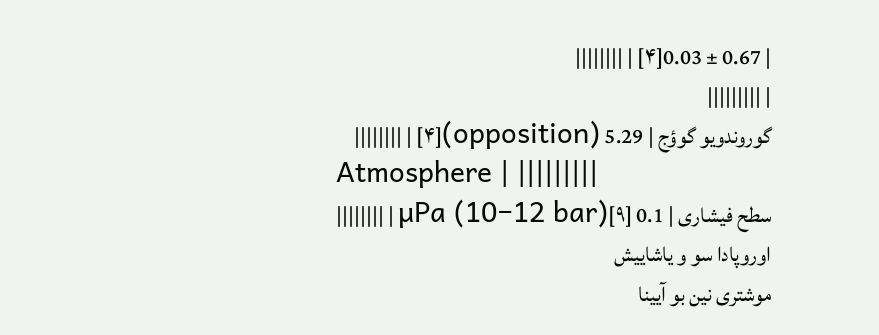| 0.67 ± 0.03[۴] | ||||||||
| |||||||||
گوروندویو گوؤج | 5.29 (opposition)[۴] | ||||||||
Atmosphere | |||||||||
سطح فیشاری | 0.1 µPa (10−12 bar)[۹] | ||||||||
اوروپادا سو و یاشاییش
موشتری نین بو آیینا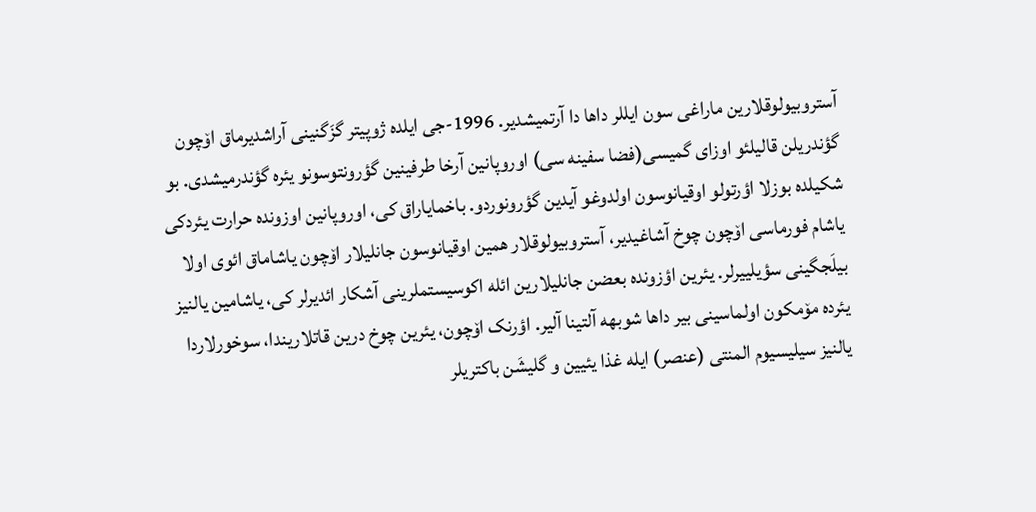آستروبیولوقلارین ماراغی سون ایللر داها دا آرتمیشدیر. 1996-جی ایلده ژوپیتر گزَگنینی آراشدیرماق اۆچون گؤندریلن قالیلئو اوزای گمیسی(فضا سفینه سی) اوروپانین آرخا طرفینین گؤرونتوسونو یئره گؤندرمیشدی. بو شکیلده بوزلا اؤرتولو اوقیانوسون اولدوغو آیدین گؤرونوردو. باخمایاراق کی، اوروپانین اوزونده حرارت یئردکی یاشام فورماسی اۆچون چوخ آشاغیدیر، آستروبیولوقلار همین اوقیانوسون جانلیلار اۆچون یاشاماق ائوی اولا بیلَجگینی سؤیلییرلر. یئرین اؤزونده بعضن جانلیلارین ائله اکوسیستملرینی آشکار ائدیرلر کی، یاشامین یالنیز یئرده مۆمکون اولماسینی بیر داها شوبهه آلتینا آلیر. اؤرنک اۆچون، یئرین چوخ درین قاتلاریندا، سوخورلاردا یالنیز سیلیسیوم المنتی (عنصر) ایله غذا یئیین و گلیشَن باکتریلر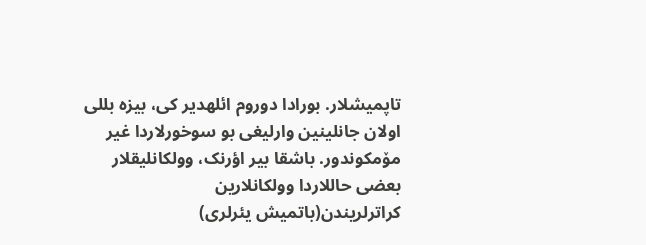تاپمیشلار. بورادا دوروم ائلهدیر کی، بیزه بللی اولان جانلینین وارلیغی بو سوخورلاردا غیر مۆمکوندور. باشقا بیر اؤرنک، وولکانلیقلار بعضی حاللاردا وولکانلارین کراترلریندن(باتمیش یئرلری)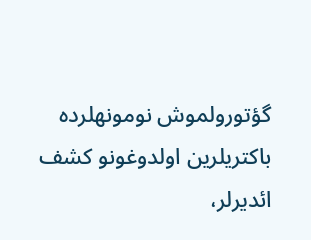گؤتورولموش نومونهلرده باکتریلرین اولدوغونو کشف ائدیرلر،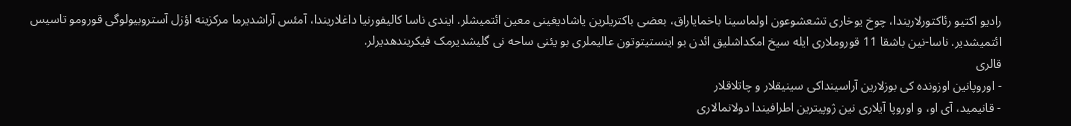رادیو اکتیو رئاکتورلاریندا، چوخ یوخاری تشعشوعون اولماسینا باخمایاراق، بعضی باکتریلرین یاشادیغینی معین ائتمیشلر. ایندی ناسا کالیفورنیا داغلاریندا، آمئس آراشدیرما مرکزینه اؤزل آستروبیولوگی قورومو تاسیس ائتمیشدیر. ناسا-نین باشقا 11 قوروملاری ایله سیخ امکداشلیق ائدن بو اینستیتوتون عالیملری بو یئنی ساحه نی گلیشدیرمک فیکریندهدیرلر.
قالری
- اوروپانین اوزونده کی بوزلارین آراسینداکی سینیقلار و چاتلاقلار
- قانیمید، آی او، و اوروپا آیلاری نین ژوپیترین اطرافیندا دولانمالاری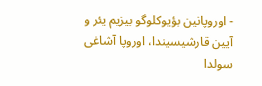- اوروپانین بؤیوکلوگو بیزیم یئر و آیین قارشیسیندا، اوروپا آشاغی سولدا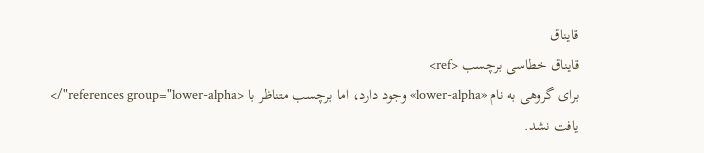قایناق
قایناق خطاسی برچسب <ref>
برای گروهی به نام «lower-alpha» وجود دارد، اما برچسب متناظر با <references group="lower-alpha"/>
یافت نشد.